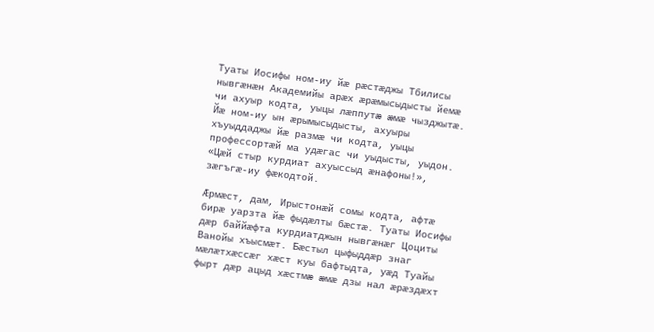Туаты Иосифы ном-иу йæ рæстæджы Тбилисы нывгæнæн Академийы арæх æрæмысыдысты йемæ чи ахуыр кодта, уыцы лæппутæ æмæ чызджытæ. Йæ ном-иу ын æрымысыдысты, ахуыры хъуыддаджы йæ размæ чи кодта, уыцы профессортæй ма удæгас чи уыдысты, уыдон. «Цæй стыр курдиат ахуыссыд æнафоны!», зæгъгæ-иу фæкодтой.

Æрмæст, дам, Ирыстонæй сомы кодта, афтæ бирæ уарзта йæ фыдæлты бæстæ. Туаты Иосифы дæр баййæфта курдиатджын нывгæнæг Цоциты Ванойы хъысмæт. Бæстыл цыфыддæр знаг мæлæтхæссæг хæст куы бафтыдта, уæд Туайы фырт дæр ацыд хæстмæ æмæ дзы нал æрæздæхт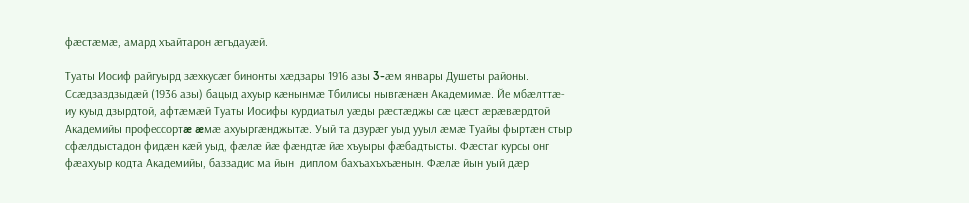фæстæмæ, амард хъайтарон æгъдауæй.

Туаты Иосиф райгуырд зæхкусæг бинонты хæдзары 1916 азы 3-æм январы Душеты районы. Ссæдзаздзыдæй (1936 азы) бацыд ахуыр кæнынмæ Тбилисы нывгæнæн Академимæ. Йе мбæлттæ-иу куыд дзырдтой, афтæмæй Туаты Иосифы курдиатыл уæды рæстæджы сæ цæст æрæвæрдтой Академийы профессортæ æмæ ахуыргæнджытæ. Уый та дзурæг уыд ууыл æмæ Туайы фыртæн стыр сфæлдыстадон фидæн кæй уыд, фæлæ йæ фæндтæ йæ хъуыры фæбадтысты. Фæстаг курсы онг фæахуыр кодта Академийы, баззадис ма йын  диплом бахъахъхъæнын. Фæлæ йын уый дæр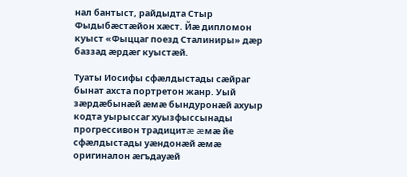нал бантыст, райдыдта Стыр Фыдыбæстæйон хæст. Йæ дипломон куыст «Фыццаг поезд Сталиниры» дæр баззад æрдæг куыстæй.

Туаты Иосифы сфæлдыстады сæйраг бынат ахста портретон жанр. Уый зæрдæбынæй æмæ бындуронæй ахуыр кодта уырыссаг хуызфыссынады прогрессивон традицитæ æмæ йе сфæлдыстады уæндонæй æмæ оригиналон æгъдауæй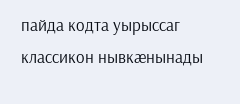пайда кодта уырыссаг классикон нывкæнынады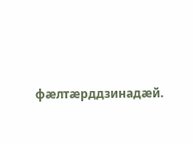фæлтæрддзинадæй.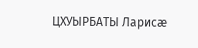ЦХУЫРБАТЫ Ларисæ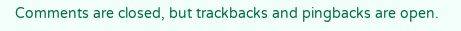Comments are closed, but trackbacks and pingbacks are open.